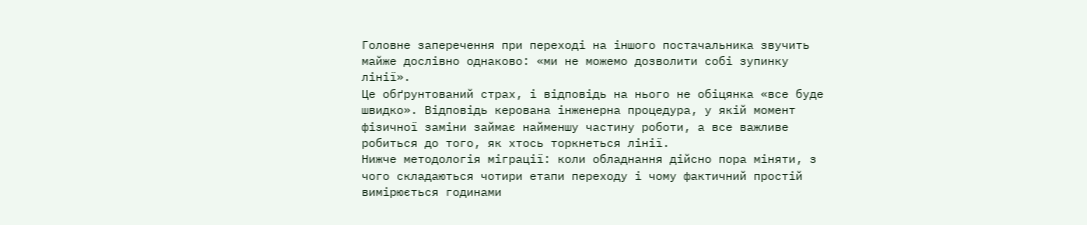Головне заперечення при переході на іншого постачальника звучить майже дослівно однаково: «ми не можемо дозволити собі зупинку лінії».
Це обґрунтований страх, і відповідь на нього не обіцянка «все буде швидко». Відповідь керована інженерна процедура, у якій момент фізичної заміни займає найменшу частину роботи, а все важливе робиться до того, як хтось торкнеться лінії.
Нижче методологія міграції: коли обладнання дійсно пора міняти, з чого складаються чотири етапи переходу і чому фактичний простій вимірюється годинами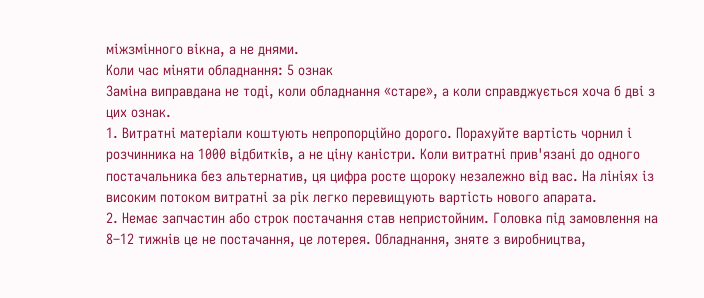міжзмінного вікна, а не днями.
Коли час міняти обладнання: 5 ознак
Заміна виправдана не тоді, коли обладнання «старе», а коли справджується хоча б дві з цих ознак.
1. Витратні матеріали коштують непропорційно дорого. Порахуйте вартість чорнил і розчинника на 1000 відбитків, а не ціну каністри. Коли витратні прив'язані до одного постачальника без альтернатив, ця цифра росте щороку незалежно від вас. На лініях із високим потоком витратні за рік легко перевищують вартість нового апарата.
2. Немає запчастин або строк постачання став непристойним. Головка під замовлення на 8–12 тижнів це не постачання, це лотерея. Обладнання, зняте з виробництва,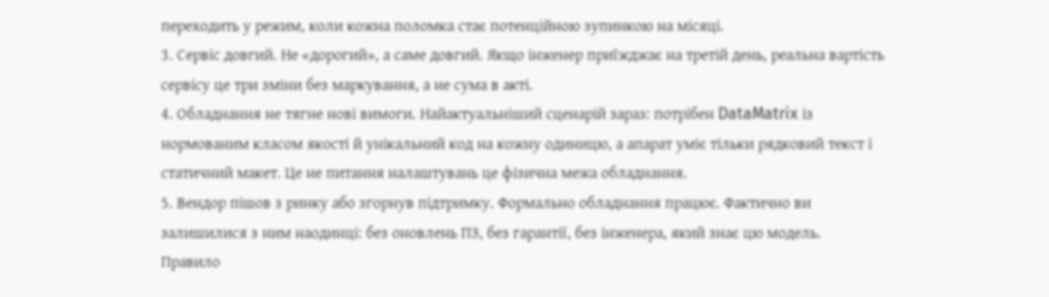переходить у режим, коли кожна поломка стає потенційною зупинкою на місяці.
3. Сервіс довгий. Не «дорогий», а саме довгий. Якщо інженер приїжджає на третій день, реальна вартість сервісу це три зміни без маркування, а не сума в акті.
4. Обладнання не тягне нові вимоги. Найактуальніший сценарій зараз: потрібен DataMatrix із нормованим класом якості й унікальний код на кожну одиницю, а апарат уміє тільки рядковий текст і статичний макет. Це не питання налаштувань це фізична межа обладнання.
5. Вендор пішов з ринку або згорнув підтримку. Формально обладнання працює. Фактично ви залишилися з ним наодинці: без оновлень ПЗ, без гарантії, без інженера, який знає цю модель.
Правило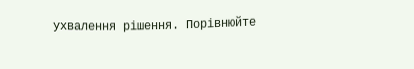ухвалення рішення. Порівнюйте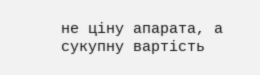не ціну апарата, а сукупну вартість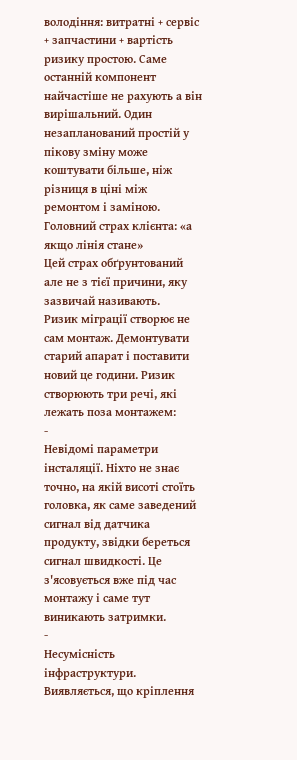володіння: витратні + сервіс + запчастини + вартість ризику простою. Саме останній компонент найчастіше не рахують а він вирішальний. Один незапланований простій у пікову зміну може коштувати більше, ніж різниця в ціні між ремонтом і заміною.
Головний страх клієнта: «а якщо лінія стане»
Цей страх обґрунтований але не з тієї причини, яку зазвичай називають.
Ризик міграції створює не сам монтаж. Демонтувати старий апарат і поставити новий це години. Ризик створюють три речі, які лежать поза монтажем:
-
Невідомі параметри інсталяції. Ніхто не знає точно, на якій висоті стоїть головка, як саме заведений сигнал від датчика продукту, звідки береться сигнал швидкості. Це з'ясовується вже під час монтажу і саме тут виникають затримки.
-
Несумісність інфраструктури. Виявляється, що кріплення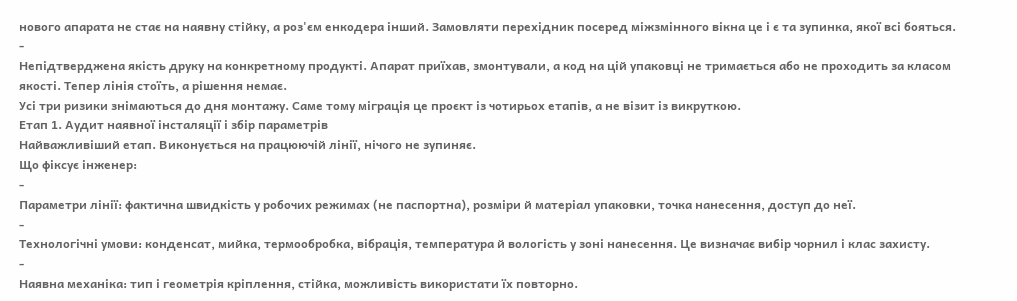нового апарата не стає на наявну стійку, а роз'єм енкодера інший. Замовляти перехідник посеред міжзмінного вікна це і є та зупинка, якої всі бояться.
-
Непідтверджена якість друку на конкретному продукті. Апарат приїхав, змонтували, а код на цій упаковці не тримається або не проходить за класом якості. Тепер лінія стоїть, а рішення немає.
Усі три ризики знімаються до дня монтажу. Саме тому міграція це проєкт із чотирьох етапів, а не візит із викруткою.
Етап 1. Аудит наявної інсталяції і збір параметрів
Найважливіший етап. Виконується на працюючій лінії, нічого не зупиняє.
Що фіксує інженер:
-
Параметри лінії: фактична швидкість у робочих режимах (не паспортна), розміри й матеріал упаковки, точка нанесення, доступ до неї.
-
Технологічні умови: конденсат, мийка, термообробка, вібрація, температура й вологість у зоні нанесення. Це визначає вибір чорнил і клас захисту.
-
Наявна механіка: тип і геометрія кріплення, стійка, можливість використати їх повторно.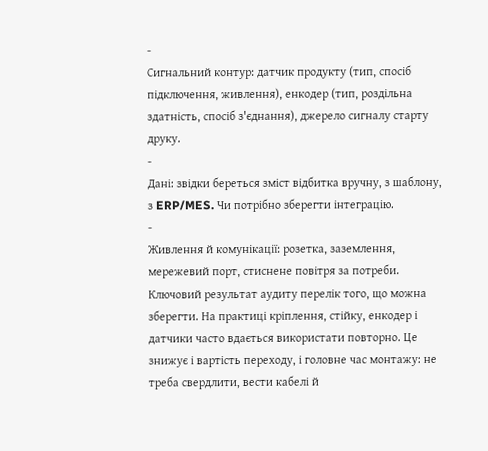-
Сигнальний контур: датчик продукту (тип, спосіб підключення, живлення), енкодер (тип, роздільна здатність, спосіб з'єднання), джерело сигналу старту друку.
-
Дані: звідки береться зміст відбитка вручну, з шаблону, з ERP/MES. Чи потрібно зберегти інтеграцію.
-
Живлення й комунікації: розетка, заземлення, мережевий порт, стиснене повітря за потреби.
Ключовий результат аудиту перелік того, що можна зберегти. На практиці кріплення, стійку, енкодер і датчики часто вдається використати повторно. Це знижує і вартість переходу, і головне час монтажу: не треба свердлити, вести кабелі й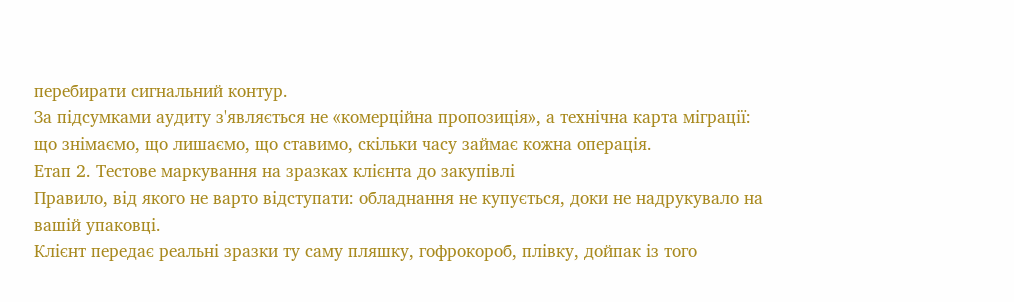перебирати сигнальний контур.
За підсумками аудиту з'являється не «комерційна пропозиція», а технічна карта міграції: що знімаємо, що лишаємо, що ставимо, скільки часу займає кожна операція.
Етап 2. Тестове маркування на зразках клієнта до закупівлі
Правило, від якого не варто відступати: обладнання не купується, доки не надрукувало на вашій упаковці.
Клієнт передає реальні зразки ту саму пляшку, гофрокороб, плівку, дойпак із того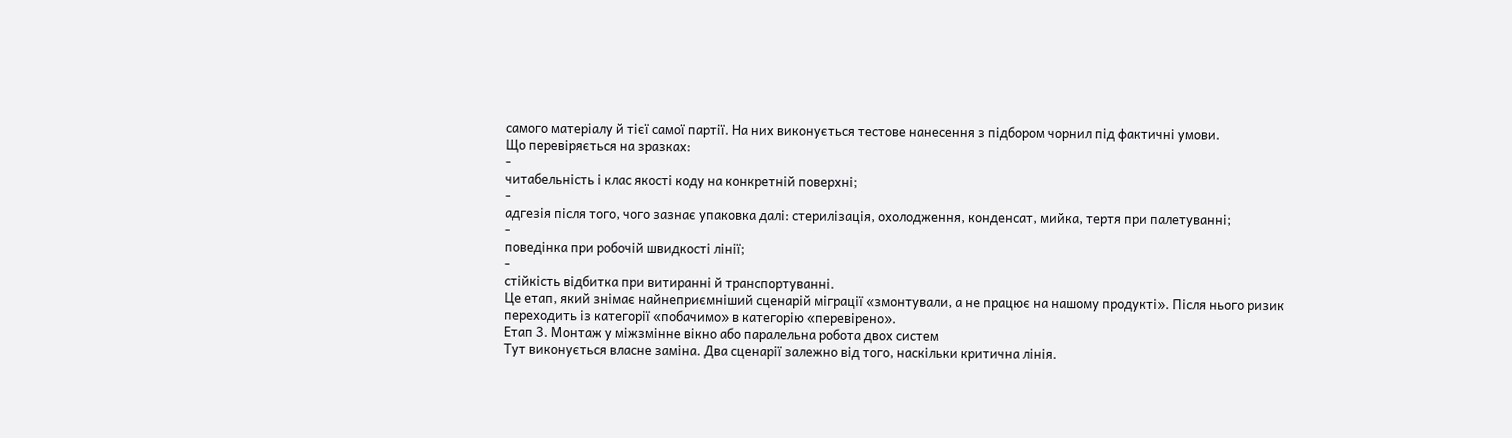самого матеріалу й тієї самої партії. На них виконується тестове нанесення з підбором чорнил під фактичні умови.
Що перевіряється на зразках:
-
читабельність і клас якості коду на конкретній поверхні;
-
адгезія після того, чого зазнає упаковка далі: стерилізація, охолодження, конденсат, мийка, тертя при палетуванні;
-
поведінка при робочій швидкості лінії;
-
стійкість відбитка при витиранні й транспортуванні.
Це етап, який знімає найнеприємніший сценарій міграції «змонтували, а не працює на нашому продукті». Після нього ризик переходить із категорії «побачимо» в категорію «перевірено».
Етап 3. Монтаж у міжзмінне вікно або паралельна робота двох систем
Тут виконується власне заміна. Два сценарії залежно від того, наскільки критична лінія.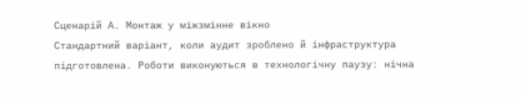Сценарій А. Монтаж у міжзмінне вікно
Стандартний варіант, коли аудит зроблено й інфраструктура підготовлена. Роботи виконуються в технологічну паузу: нічна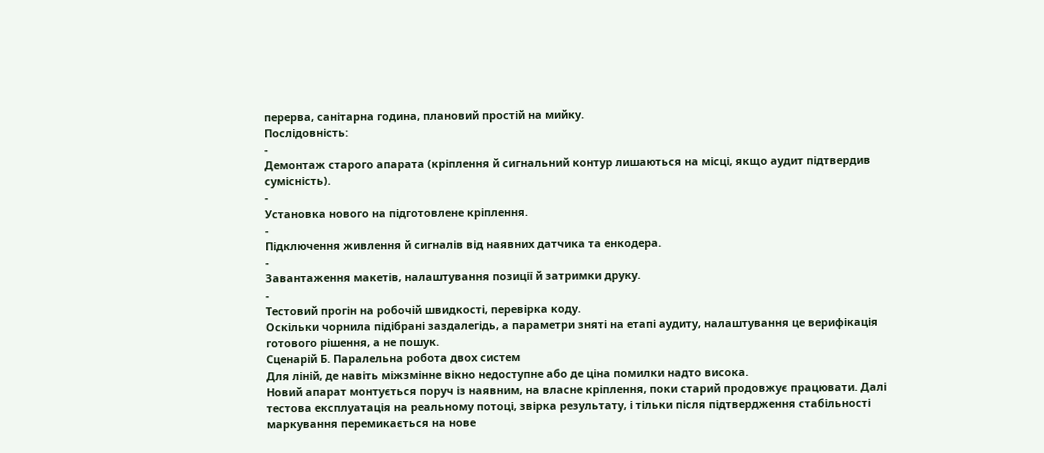перерва, санітарна година, плановий простій на мийку.
Послідовність:
-
Демонтаж старого апарата (кріплення й сигнальний контур лишаються на місці, якщо аудит підтвердив сумісність).
-
Установка нового на підготовлене кріплення.
-
Підключення живлення й сигналів від наявних датчика та енкодера.
-
Завантаження макетів, налаштування позиції й затримки друку.
-
Тестовий прогін на робочій швидкості, перевірка коду.
Оскільки чорнила підібрані заздалегідь, а параметри зняті на етапі аудиту, налаштування це верифікація готового рішення, а не пошук.
Сценарій Б. Паралельна робота двох систем
Для ліній, де навіть міжзмінне вікно недоступне або де ціна помилки надто висока.
Новий апарат монтується поруч із наявним, на власне кріплення, поки старий продовжує працювати. Далі тестова експлуатація на реальному потоці, звірка результату, і тільки після підтвердження стабільності маркування перемикається на нове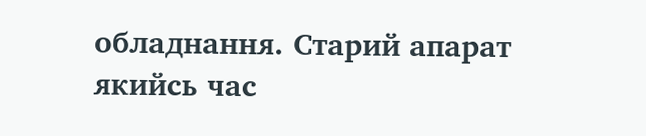обладнання. Старий апарат якийсь час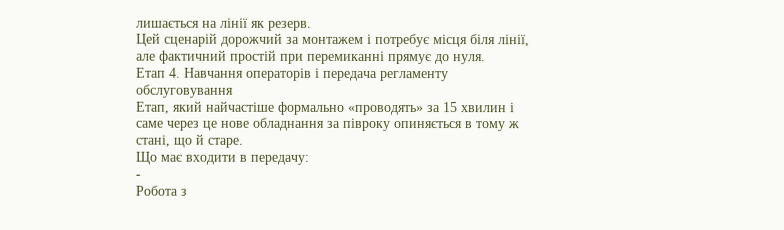лишається на лінії як резерв.
Цей сценарій дорожчий за монтажем і потребує місця біля лінії, але фактичний простій при перемиканні прямує до нуля.
Етап 4. Навчання операторів і передача регламенту обслуговування
Етап, який найчастіше формально «проводять» за 15 хвилин і саме через це нове обладнання за півроку опиняється в тому ж стані, що й старе.
Що має входити в передачу:
-
Робота з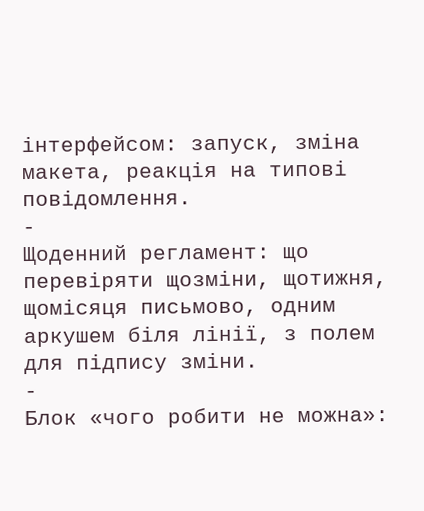інтерфейсом: запуск, зміна макета, реакція на типові повідомлення.
-
Щоденний регламент: що перевіряти щозміни, щотижня, щомісяця письмово, одним аркушем біля лінії, з полем для підпису зміни.
-
Блок «чого робити не можна»: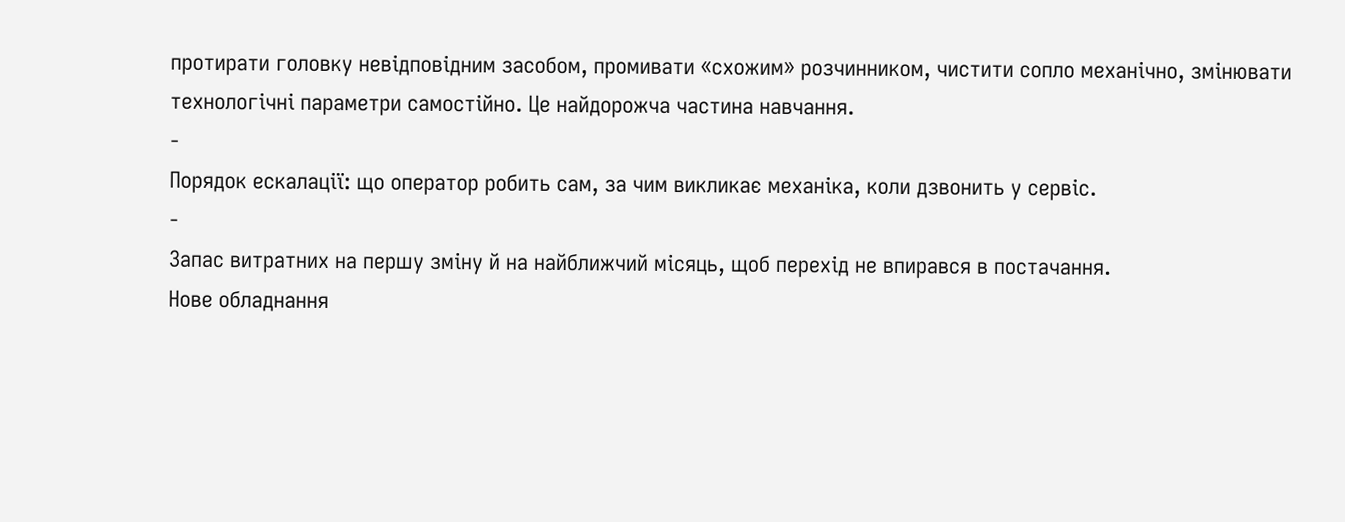протирати головку невідповідним засобом, промивати «схожим» розчинником, чистити сопло механічно, змінювати технологічні параметри самостійно. Це найдорожча частина навчання.
-
Порядок ескалації: що оператор робить сам, за чим викликає механіка, коли дзвонить у сервіс.
-
Запас витратних на першу зміну й на найближчий місяць, щоб перехід не впирався в постачання.
Нове обладнання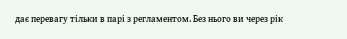дає перевагу тільки в парі з регламентом. Без нього ви через рік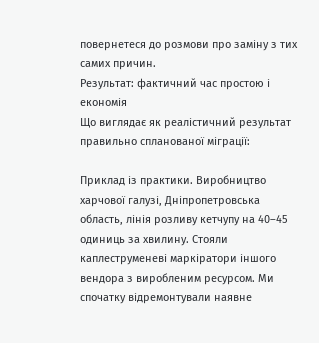повернетеся до розмови про заміну з тих самих причин.
Результат: фактичний час простою і економія
Що виглядає як реалістичний результат правильно спланованої міграції:

Приклад із практики. Виробництво харчової галузі, Дніпропетровська область, лінія розливу кетчупу на 40–45 одиниць за хвилину. Стояли каплеструменеві маркіратори іншого вендора з виробленим ресурсом. Ми спочатку відремонтували наявне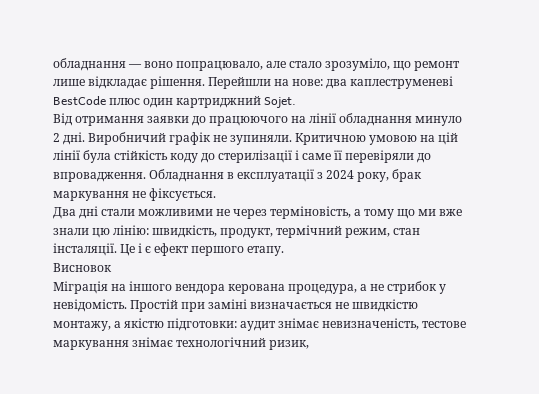обладнання — воно попрацювало, але стало зрозуміло, що ремонт лише відкладає рішення. Перейшли на нове: два каплеструменеві BestCode плюс один картриджний Sojet.
Від отримання заявки до працюючого на лінії обладнання минуло 2 дні. Виробничий графік не зупиняли. Критичною умовою на цій лінії була стійкість коду до стерилізації і саме її перевіряли до впровадження. Обладнання в експлуатації з 2024 року, брак маркування не фіксується.
Два дні стали можливими не через терміновість, а тому що ми вже знали цю лінію: швидкість, продукт, термічний режим, стан інсталяції. Це і є ефект першого етапу.
Висновок
Міграція на іншого вендора керована процедура, а не стрибок у невідомість. Простій при заміні визначається не швидкістю монтажу, а якістю підготовки: аудит знімає невизначеність, тестове маркування знімає технологічний ризик,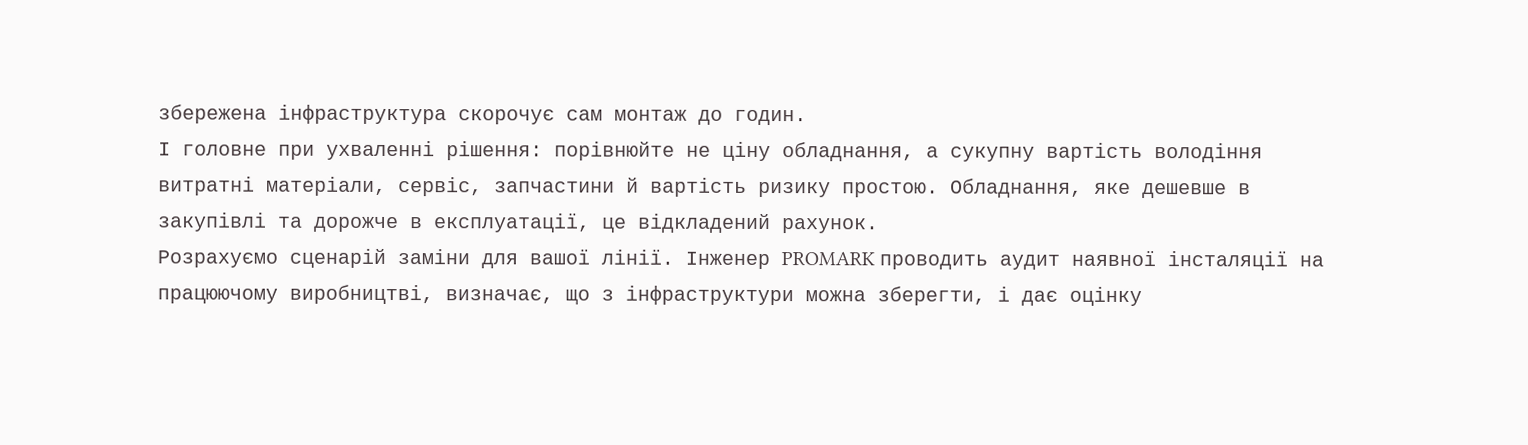збережена інфраструктура скорочує сам монтаж до годин.
І головне при ухваленні рішення: порівнюйте не ціну обладнання, а сукупну вартість володіння витратні матеріали, сервіс, запчастини й вартість ризику простою. Обладнання, яке дешевше в закупівлі та дорожче в експлуатації, це відкладений рахунок.
Розрахуємо сценарій заміни для вашої лінії. Інженер PROMARK проводить аудит наявної інсталяції на працюючому виробництві, визначає, що з інфраструктури можна зберегти, і дає оцінку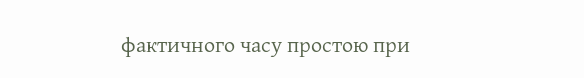фактичного часу простою при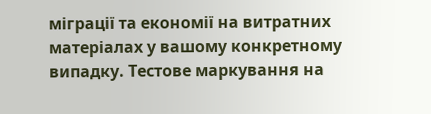міграції та економії на витратних матеріалах у вашому конкретному випадку. Тестове маркування на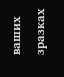ваших зразках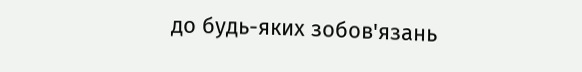до будь-яких зобов'язань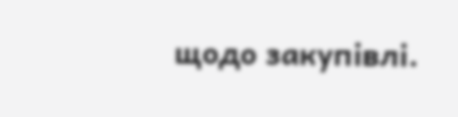щодо закупівлі.